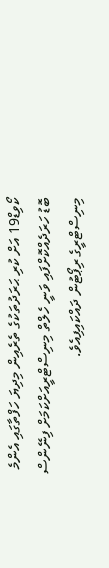ކޯވިޑް19 އަށް ކުރި ޙަރަދުތަކުގެ ތެރެއިން މިދިޔަ ހަފްތާގައި އެންމެ ބޮޑު ހަރަދެއްކޮށްފައި ވަނީ ހެލްތް މިނިސްޓްރީއަށްކަމަށް ފިނޭންސް މިނިސްޓްރީގެ ރިޕޯޓުން ދައްކައިފިއެވެ.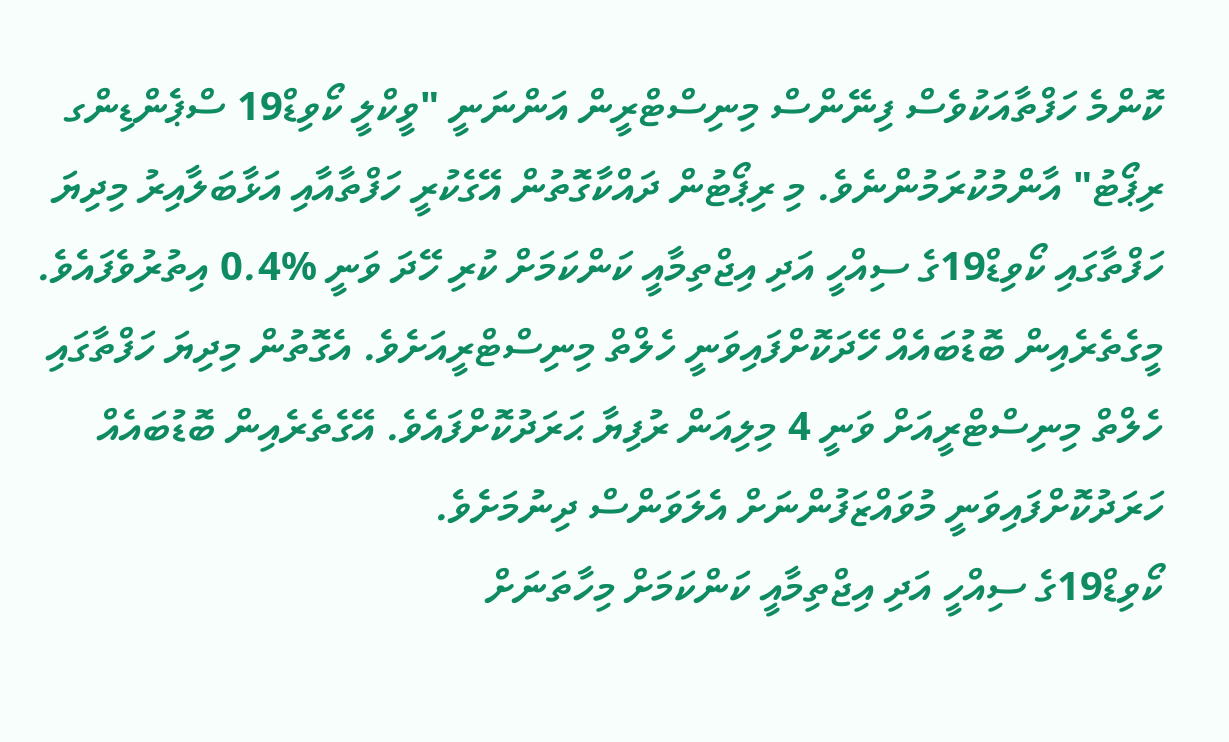ކޮންމެ ހަފްތާއަކުވެސް ފިނޭންސް މިނިސްޓްރީން އަންނަނީ "ވީކްލީ ކޯވިޑް19 ސްޕެންޑިންގ ރިޕޯޓު" އާންމުކުރަމުންނެވެ. މި ރިޕޯޓުން ދައްކާގޮތުން އޭގެކުރީ ހަފްތާއާއި އަޅާބަލާއިރު މިދިޔަ ހަފްތާގައި ކޯވިޑް19ގެ ސިއްހީ އަދި އިޖްތިމާއީ ކަންކަމަށް ކުރި ހޭދަ ވަނީ %0.4 އިތުރުވެފައެވެ. މީގެތެރެއިން ބޮޑުބައެއް ހޭދަކޮށްފައިވަނީ ހެލްތް މިނިސްޓްރީއަށެވެ. އެގޮތުން މިދިޔަ ހަފްތާގައި ހެލްތް މިނިސްޓްރީއަށް ވަނީ 4 މިލިއަން ރުފިޔާ ޙަރަދުކޮށްފައެވެ. އޭގެތެރެއިން ބޮޑުބައެއް ހަރަދުކޮށްފައިވަނީ މުވައްޒަފުންނަށް އެލަވަންސް ދިނުމަށެވެ.
ކޯވިޑް19ގެ ސިއްހީ އަދި އިޖްތިމާއީ ކަންކަމަށް މިހާތަނަށް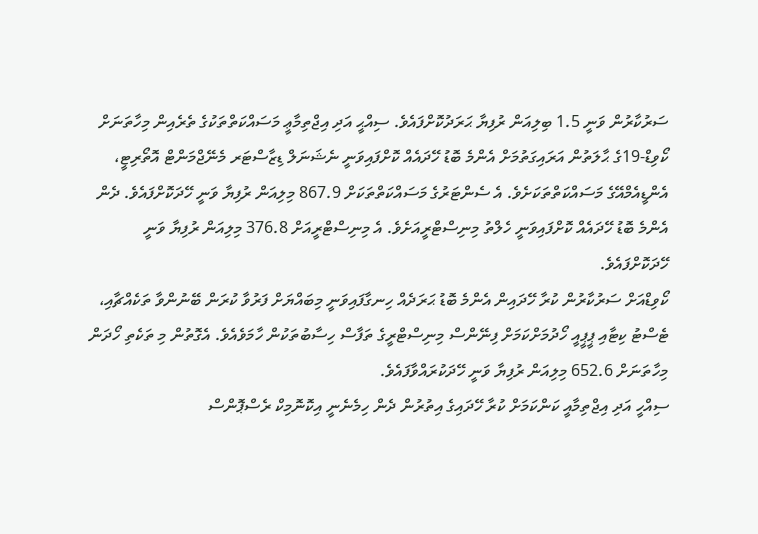ސަރުކާރުން ވަނީ 1.5 ބިލިއަން ރުފިޔާ ޙަރަދުކޮށްފައެވެ. ސިއްޙީ އަދި އިޖްތިމާޢީ މަސައްކަތްތަކުގެ ތެރެއިން މިހާތަނަށް ކޯވިޑް-19ގެ ޙާލަތުން އަރައިގަތުމަށް އެންމެ ބޮޑު ހޭދައެއް ކޮށްފައިވަނީ ނެޝަނަލް ޑިޒާސްޓަރ މެނޭޖްމަންޓް އޮތޯރިޓީ، އެންޑީއެމްއޭގެ މަސައްކަތްތަކަށެވެ. އެ ސެންޓަރުގެ މަސައްކަތްތަކަށް 867.9 މިލިއަން ރުފިޔާ ވަނީ ހޭދަކޮށްފައެވެ. ދެން އެންމެ ބޮޑު ހޭދައެއް ކޮށްފައިވަނީ ހެލްތު މިނިސްޓްރީއަށެވެ. އެ މިނިސްޓްރީއަށް 376.8 މިލިއަން ރުފިޔާ ވަނީ ހޭދަކޮށްފައެވެ.
ކޯވިޑްއަށް ސަރުކާރުން ކުރާ ހޭދައިން އެންމެ ބޮޑު ޙަރަދެއް ހިނގާފައިވަނީ މިބައްޔަށް ފަރުވާ ކުރަން ބޭނުންވާ ތަކެއްޗާއި، ޓެސްޓު ކިޓާއި ޕީޕީއީ ހޯދުމަށްކަމަށް ފިނޭންސް މިނިސްޓްރީގެ ތަފާސް ހިސާބުތަކުން ހާމަވެއެވެ. އެގޮތުން މި ތަކެތި ހޯދަން މިހާތަނަށް 652.6 މިލިއަން ރުފިޔާ ވަނީ ހޭދަކުރައްވާފައެވެ.
ސިއްހީ އަދި އިޖްތިމާއީ ކަންކަމަށް ކުރާ ހޭދައިގެ އިތުރުން ދެން ހިމެނެނީ އިކޮނޮމިކް ރެސްޕޮންސް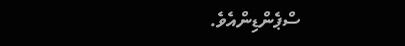ސްޕެންޑިންއެވެ.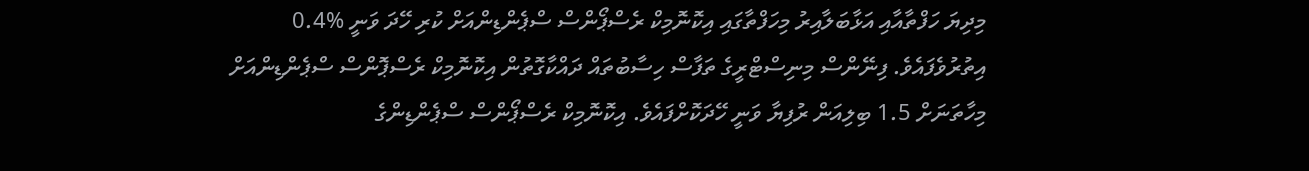މިދިޔަ ހަފްތާއާއި އަޅާބަލާއިރު މިހަފްތާގައި އިކޮނޮމިކް ރެސްޕޯންސް ސްޕެންޑިންއަށް ކުރި ހޭދަ ވަނީ %0.4 އިތުރުވެފައެވެ. ފިނޭންސް މިނިސްޓްރީގެ ތަފާސް ހިސާބުތައް ދައްކާގޮތުން އިކޮނޮމިކް ރެސްޕޮންސް ސްޕެންޑިންއަށް މިހާތަނަށް 1.5 ބިލިއަން ރުފިޔާ ވަނީ ހޭދަކޮށްފައެވެ. އިކޮނޮމިކް ރެސްޕޯންސް ސްޕެންޑިންގެ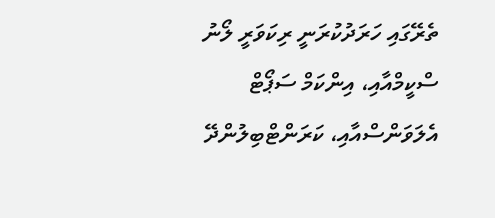ތެރޭގައި ހަރަދުކުރަނީ ރިކަވަރީ ލޯނު ސްކީމްއާއި، އިންކަމް ސަޕޯޓް އެލަވަންސްއާއި، ކަރަންޓްބިލުންދޭ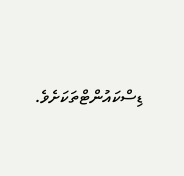ޑިސްކައުންޓްތަކަށެވެ.